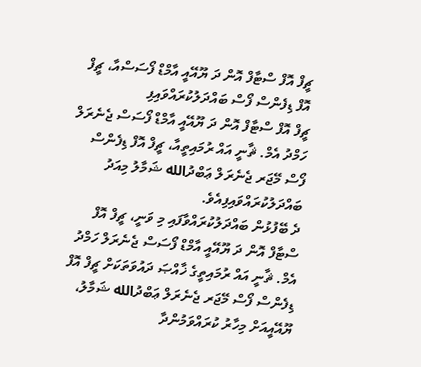ޗީފް އޮފް ސްޓާފް އޮން ދަ ޔޫއޭއީ އާމްޑް ފޯސަސްއާ، ޗީފް އޮފް ޑިފެންސް ފޯސް ބައްދަލުކުރައްވައިފި
ޗީފް އޮފް ސްޓާފް އޮން ދަ ޔޫއޭއީ އާމްޑް ފޯސަސް ޖެނެރަލް ހަމްދު އެމް. ޘާނީ އައް ރުމައިތީއާ، ޗީފް އޮފް ޑިފެންސް ފޯސް މޭޖަރ ޖެނެރަލް ޢަބްދުالله ޝަމާލު މިއަދު ބައްދަލުކުރައްވައިފިއެވެ.
ދެ ބޭފުޅުން ބައްދަލުކުރައްވާފައި މި ވަނީ، ޗީފް އޮފް ސްޓާފް އޮން ދަ ޔޫއޭއީ އާމްޑް ފޯސަސް ޖެނެރަލް ހަމްދު އެމް. ޘާނީ އައް ރުމައިތީގެ ޚާއްޞަ ދައުވަތަކަށް ޗީފް އޮފް ޑިފެންސް ފޯސް މޭޖަރ ޖެނެރަލް ޢަބްދުالله ޝަމާލު، ޔޫއޭއީއަށް މިހާރު ކުރައްވަމުންދާ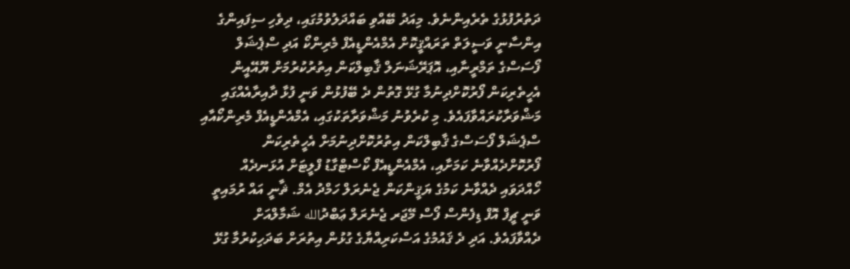ދަތުރުފުޅުގެ ތެރެއިންނެވެ. މިއަދު ބޭއްވި ބައްދަލުވުމުގައި، ދިވެހި ސިފައިންގެ އިންސާނީ ވަސީލަތް ތަރައްޤީކޮށް އެމްއެންޑީއެފް މެރިންކޯ އަދި ސްޕެޝަލް ފޯސަސްގެ ތަމްރީނާއި، އޮޕަރޭޝަނަލް ޤާބިލްކަން އިތުރުކުރުމަށް ޔޫއޭއީން އެހީތެރިކަން ފޯރުކޮށްދިނުމާ ގުޅޭ ގޮތުން ދެ ބޭފުޅުން ވަނީ ފުޅާ ދާއިރާއެއްގައި މަޝްވަރާކުރައްވާފައެވެ. މި ކުރެވުނު މަޝްވަރާތަކުގައި، އެމްއެންޑީއެފް މެރިންކޯއާއި ސްޕެޝަލް ފޯސަސްގެ ޤާބިލްކަން އިތުރުކޮށްދިނުމަށް އެހީތެރިކަން ފޯރުކޮށްދެއްވާނެ ކަމަށާއި، އެމްއެންޑީއެފް ކޯސްޓްގާޑު ފްލީޓަށް އުޅަނދެއް ހޯއްދަވައި ދެއްވާނެ ކަމުގެ ޔަޤީންކަން ޖެނެރަލް ހަމްދު އެމް. ޘާނީ އައް ރުމައިތީ ވަނީ ޗީފް އޮފް ޑިފެންސް ފޯސް މޭޖަރ ޖެނެރަލް ޢަބްދުالله ޝަމާލްއަށް ދެއްވާފައެވެ. އަދި ދެ ޤައުމުގެ އަސްކަރިއްޔާގެ ގުޅުން އިތުރަށް ބަދަހިކުރުމާ ގުޅޭ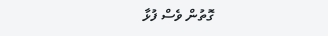ގޮތުން ވެސް ފުޅާ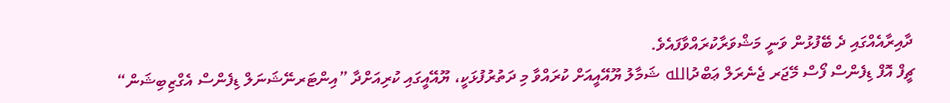ދާއިރާއެއްގައި ދެ ބޭފުޅުން ވަނީ މަޝްވަރާކުރައްވާފައެވެ.
ޗީފް އޮފް ޑިފެންސް ފޯސް މޭޖަރ ޖެނެރަލް ޢަބްދުالله ޝަމާލު ޔޫއޭއީއަށް ކުރައްވާ މި ދަތުރުފުޅަކީ، ޔޫއޭއީގައި ކުރިއަށްދާ ”އިންޓަރނޭޝަނަލް ޑިފެންސް އެގްޒިބިޝަން“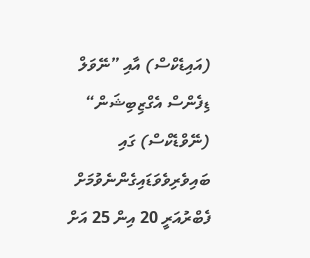(އައިޑެކްސް) އާއި ”ނޭވަލް ޑިފެންސް އެގްޒިބިޝަން“ (ނޭވްޑެކްސް) ގައި ބައިވެރިވެވަޑައިގެންނެވުމަށް ފެބްރުއަރީ 20 އިން 25 އަށް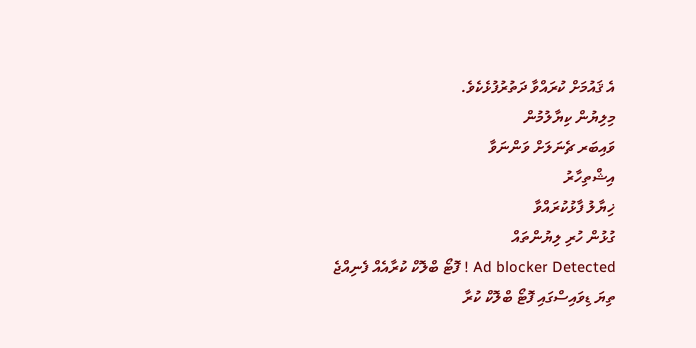އެ ޤައުމަށް ކުރައްވާ ދަތުރުފުޅެކެވެ.
މިލިޔުން ކިޔާލުމުން
ވައިބަރ ޗެނަލަށް ވަންނަވާ
އިޝްތިހާރު
ޚިޔާލު ފާޅުކުރައްވާ
ގުޅުން ހުރި ލިޔުންތައް
Ad blocker Detected ! ފޮޓޯ ބްލޮކް ކުރާއެއް ފެނިއްޖެ
ތިޔަ ޑިވައިސްގައި ފޮޓޯ ބްލޮކް ކުރާ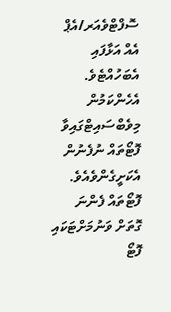ސޮފްޓްވެއަރ/އެޕް އެއް އަޅާފައި އެބަހުއްޓެވެ. އެހެންކަމުން މިވެބްސައިޓްގައިވާ ފޮޓޯތައް ނުފެނުން އެކަށީގެންވެއެވެ. ފޮޓޯތައް ފެންނަ ގޮތަށް ވަނުމަށްޓަކައި ފޮޓޯ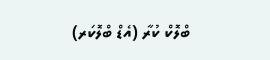ބްލޮކް ކުރާ (އެޑް ބްލޮކަރ)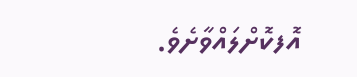އޮފކޮށްލައްވާށެވެ.